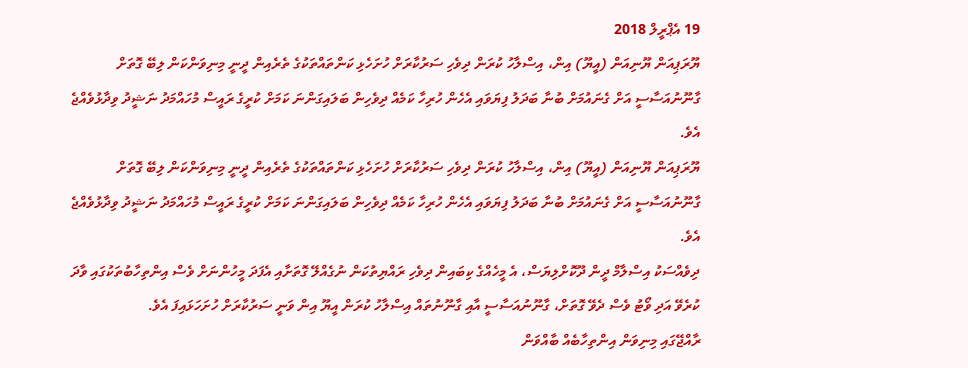19 އެޕްރީލް 2018
ޔޫރަޕިއަން ޔޫނިއަން (އީޔޫ) އިން، އިސްލާހު ކުރަން ދިވެހި ސަރުކާރަށް ހުށަހެޅި ކަންތައްތަކުގެ ތެރެއިން ދީނީ މިނިވަންކަން ލިބޭ ގޮތަށް ގާނޫނުއަސާސީ އަށް ގެނައުމަށް ބުނާ ބަދަލު ފިޔަވައި އެހެން ހުރިހާ ކަމެއް ދިވެހިން ބަލައިގަންނަ ކަމަށް ކުރީގެ ރައީސް މުހައްމަދު ނަޝީދު ވިދާޅުވެއްޖެ އެވެ.
ޔޫރަޕިއަން ޔޫނިއަން (އީޔޫ) އިން، އިސްލާހު ކުރަން ދިވެހި ސަރުކާރަށް ހުށަހެޅި ކަންތައްތަކުގެ ތެރެއިން ދީނީ މިނިވަންކަން ލިބޭ ގޮތަށް ގާނޫނުއަސާސީ އަށް ގެނައުމަށް ބުނާ ބަދަލު ފިޔަވައި އެހެން ހުރިހާ ކަމެއް ދިވެހިން ބަލައިގަންނަ ކަމަށް ކުރީގެ ރައީސް މުހައްމަދު ނަޝީދު ވިދާޅުވެއްޖެ އެވެ.
ދިވެއްސަކު އިސްލާމް ދީން ދޫކޮށްލިޔަސް، އެ މީހެއްގެ ކިބައިން ދިވެހި ރައްޔިތުކަން ނުގެއްލޭ ގޮތަށާއި އެފަދަ މީހުންނަށް ވެސް އިންތިހާބުތަކުގައި ވާދަ ކުރެވޭ އަދި ވޯޓު ވެސް ދެވޭ ގޮތަށް، ގާނޫނުއަސާސީ އާއި ގާނޫނުތައް އިސްލާހު ކުރަން އީޔޫ އިން ވަނީ ސަރުކާރަށް ހުށަހަޅައިފަ އެވެ.
ރާއްޖޭގައި މިނިވަން އިންތިހާބެއް ބާއްވަން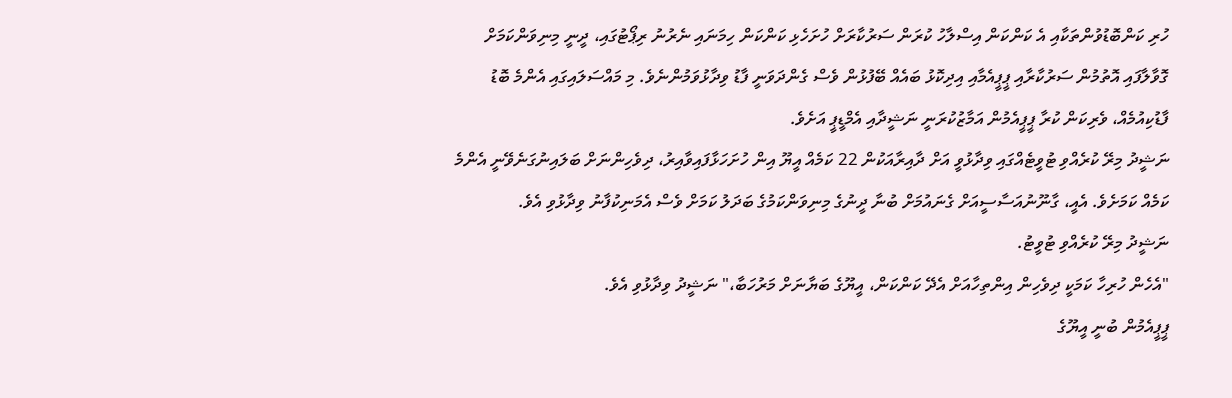ހުރި ކަންބޮޑުވުންތަކާއި އެ ކަންކަން އިސްލާހު ކުރަން ސަރުކާރަށް ހުށަހެޅި ކަންކަން ހިމަނައި ނެރުނު ރިޕޯޓުގައި، ދީނީ މިނިވަންކަމަށް ގޮވާލާފައި އޮތުމުން ސަރުކާރާއި ޕީޕީއެމާއި އިދިކޮޅު ބައެއް ބޭފުޅުން ވެސް ގެންދަވަނީ ފާޑު ވިދާޅުވަމުންނެވެ. މި މައްސަލައިގައި އެންމެ ބޮޑު ފާޑުކިއުމެއް، ވެރިކަން ކުރާ ޕީޕީއެމުން އަމާޒުކުރަނީ ނަޝީދާއި އެމްޑީޕީ އަށެވެ.
ނަޝީދު މިރޭ ކުރެއްވި ޓުވީޓެއްގައި ވިދާޅުވީ އަށް ދާއިރާއަކުން 22 ކަމެއް އީޔޫ އިން ހުށަހަޅާފައިވާއިރު، ދިވެހިންނަށް ބަލައިނުގަނެވޭނީ އެންމެ ކަމެއް ކަމަށެވެ. އެއީ، ގާނޫނުއަސާސީއަށް ގެނައުމަށް ބުނާ ދީނުގެ މިނިވަންކަމުގެ ބަދަލު ކަމަށް ވެސް އެމަނިކުފާނު ވިދާޅުވި އެވެ.
ނަޝީދު މިރޭ ކުރެއްވި ޓުވީޓު.
"އެހެން ހުރިހާ ކަމަކީ ދިވެހިން އިންތިހާއަށް އެދޭ ކަންކަން، އީޔޫގެ ބަޔާނަށް މަރުހަބާ،" ނަޝީދު ވިދާޅުވި އެވެ.
ޕީޕީއެމުން ބުނީ އީޔޫގެ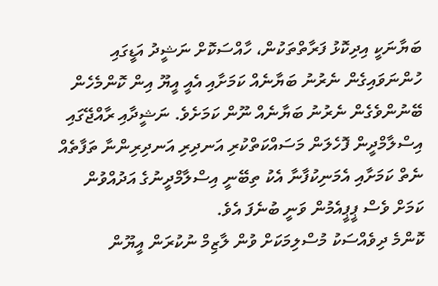ބަޔާނަކީ އިދިކޮޅު ފަރާތްތަކުން، ހާއްސަކޮށް ނަޝީދު އަޑީގައި ހުންނަވައިގެން ނެރުނު ބަޔާނެއް ކަމަށާއި އެއީ އީޔޫ އިން ކޮންމެހެން ބޭނުންވެގެން ނެރުނު ބަޔާނެއް ނޫން ކަމަށެވެ. ނަޝީދާއި ރާއްޖޭގައި އިސްލާމްދީން ފޮހެލަން މަސައްކަތްކުރި އަނދިރި އަނދިރިންނާ ތަފާތެއް ނެތް ކަމަށާއި އެމަނިކުފާނާ އެކު ތިބޭނީ އިސްލާމްދީނުގެ އަދުއްވުން ކަމަށް ވެސް ޕީޕީއެމުން ވަނީ ބުނެފަ އެވެ.
ކޮންމެ ދިވެއްސަކު މުސްލިމަކަށް ވުން ލާޒިމް ނުކުރަން އީޔޫން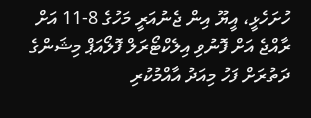ހުށަހެޅީ، އީޔޫ އިން ޖެނުއަރީ މަހުގެ 8-11 އަށް ރާއްޖެ އަށް ފޮނުވި އިލެކްޓޯރަލް ފޮލޯއަޕް މިޝަންގެ ދަތުރަށް ފަހު މިއަދު އާއްމުކުރި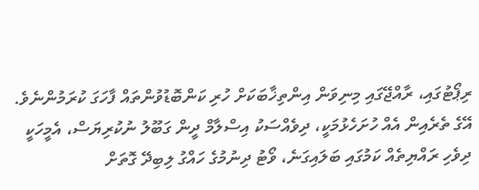ރިޕޯޓުގައި، ރާއްޖޭގައި މިނިވަން އިންތިޚާބަކަށް ހުރި ކަންބޮޑުވުންތައް ފާހަގަ ކުރަމުންނެވެ.
އޭގެ ތެރެއިން އެއް ހުށަހެޅުމަކީ، ދިވެއްސަކު އިސްލާމް ދީން ގަބޫލު ނުކުރިޔަސް، އެމީހަކީ ދިވެހި ރައްޔިތެއް ކަމުގައި ބަލައިގަނެ، ވޯޓު ދިނުމުގެ ހައްގު ލިބިދޭ ގޮތަށް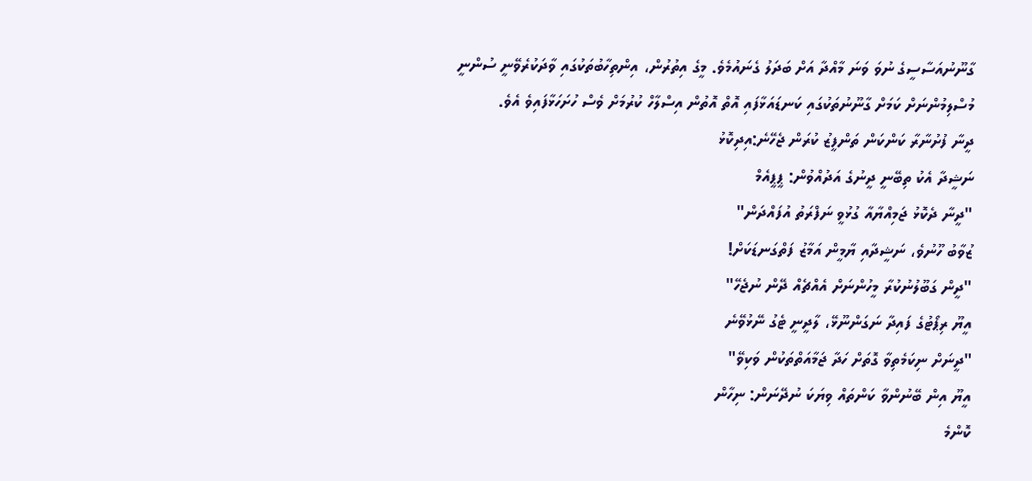ގާނޫނުއަސާސީގެ ނުވަ ވަނަ މާއްދާ އަށް ބަދަލު ގެނައުމެވެ. މީގެ އިތުރުން، އިންތިހާބުތަކުގައި ވާދަކުރެވޭނީ ސުންނީ މުސްލިމުންނަށް ކަމަށް ގާނޫނުތަކުގައި ކަނޑައަޅާފައި އޮތް އޮތުން އިސްލާހް ކުރުމަށް ވެސް ހުށަހަޅާފައިވެ އެވެ.
ދީނާ ފުށުނާރާ ކަންކަން ތަންފީޒު ކުރަން ޖެހޭނެ:އިދިކޮޅު
ނަޝީދާ އެކު ތިބޭނީ ދީނުގެ އަދުއްވުން: ޕީޕީއެމް
"ދީނާ ދެކޮޅު ޖަމިއްޔާއާ ގުޅުވީ ނަފްރަތު އުފައްދަން"
ޒުވާބު ހޫނުވެ، ނަޝީދާއި ޔާމީން އަމާޒު ފަތްގަނޑަކަށް!
"ދީން ގަބޫލުނުކުރާ މީހުންނަށް އެއްޗެއް ދޭން ނުޖެހޭ"
އީޔޫ ރިޕޯޓުގެ ފައިދާ ނަގަންނޫޅޭ، ލާދީނީ ޓެގު ނޭޅުވޭނެ
"ދީނަށް ނިކަމެތިވާ ގޮތަށް ހަދާ ޖަމާއަތްތަކުން ވަކިވޭ"
އީޔޫ އިން ބޭނުންވާ ކަންތައް ވިޔަކަ ނުދޭނަން: ނިހާން
ކޮންމެ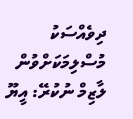ދިވެއްސަކު މުސްލިމަކަށްވުން ލާޒިމް ނުކުރޭ: އީޔޫ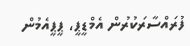ފުރައްސާރަކުރުން އެމްޑީޕީ، ޕީޕީއެމުން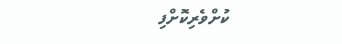ކުށްވެރިކޮށްފި